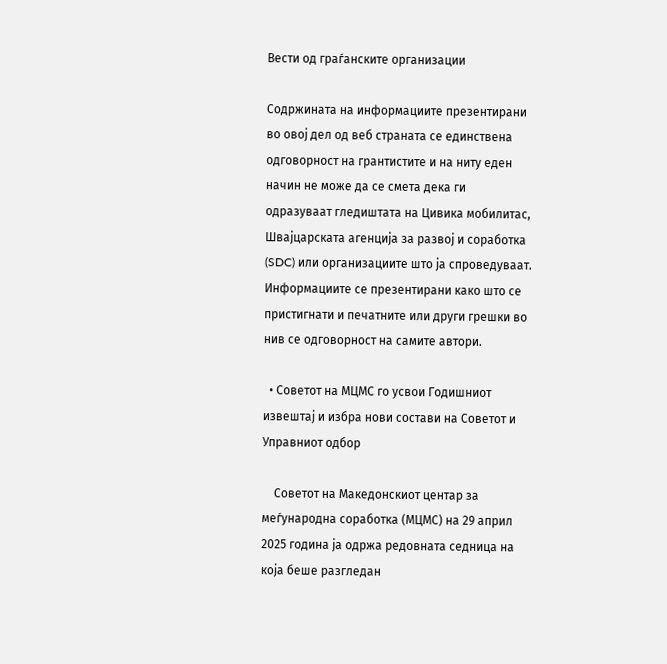Вести од граѓанските организации

Содржината на информациите презентирани во овој дел од веб странaта се единствена одговорност на грантистите и на ниту еден начин не може да се смета дека ги одразуваат гледиштата на Цивика мобилитас, Швајцарската агенција за развој и соработка (SDC) или организациите што ја спроведуваат. Информациите се презентирани како што се пристигнати и печатните или други грешки во нив се одговорност на самите автори.

  • Советот на МЦМС го усвои Годишниот извештај и избра нови состави на Советот и Управниот одбор

    Советот на Македонскиот центар за меѓународна соработка (МЦМС) на 29 април 2025 година ја одржа редовната седница на која беше разгледан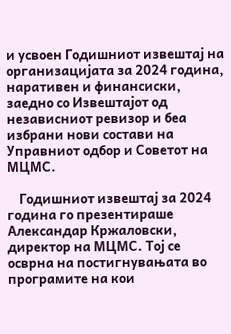и усвоен Годишниот извештај на организацијата за 2024 година, наративен и финансиски, заедно со Извештајот од независниот ревизор и беа избрани нови состави на Управниот одбор и Советот на МЦМС.

    Годишниот извештај за 2024 година го презентираше Александар Кржаловски, директор на МЦМС. Тој се осврна на постигнувањата во програмите на кои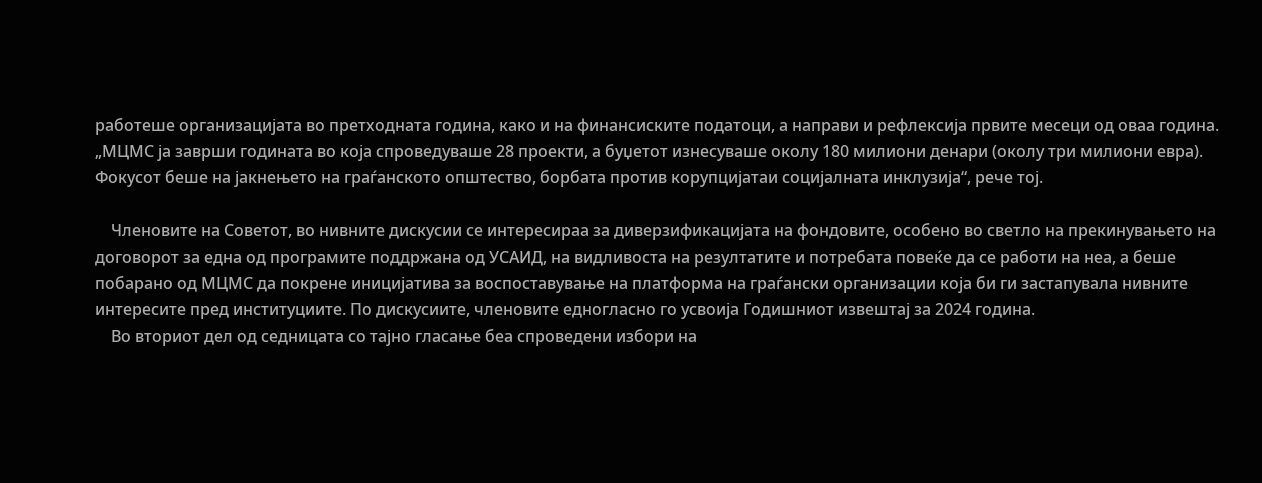работеше организацијата во претходната година, како и на финансиските податоци, а направи и рефлексија првите месеци од оваа година. „МЦМС ја заврши годината во која спроведуваше 28 проекти, а буџетот изнесуваше околу 180 милиони денари (околу три милиони евра). Фокусот беше на јакнењето на граѓанското општество, борбата против корупцијатаи социјалната инклузија“, рече тој.

    Членовите на Советот, во нивните дискусии се интересираа за диверзификацијата на фондовите, особено во светло на прекинувањето на договорот за една од програмите поддржана од УСАИД, на видливоста на резултатите и потребата повеќе да се работи на неа, а беше побарано од МЦМС да покрене иницијатива за воспоставување на платформа на граѓански организации која би ги застапувала нивните интересите пред институциите. По дискусиите, членовите едногласно го усвоија Годишниот извештај за 2024 година.
    Во вториот дел од седницата со тајно гласање беа спроведени избори на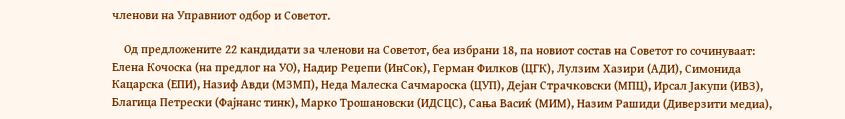членови на Управниот одбор и Советот.

    Од предложените 22 кандидати за членови на Советот, беа избрани 18, па новиот состав на Советот го сочинуваат: Елена Кочоска (на предлог на УО), Надир Реџепи (ИнСок), Герман Филков (ЦГК), Лулзим Хазири (АДИ), Симонида Кацарска (ЕПИ), Назиф Авди (МЗМП), Неда Малеска Сачмароска (ЦУП), Дејан Страчковски (МПЦ), Ирсал Јакупи (ИВЗ), Благица Петрески (Фајнанс тинк), Марко Трошановски (ИДСЦС), Сања Васиќ (МИМ), Назим Рашиди (Диверзити медиа),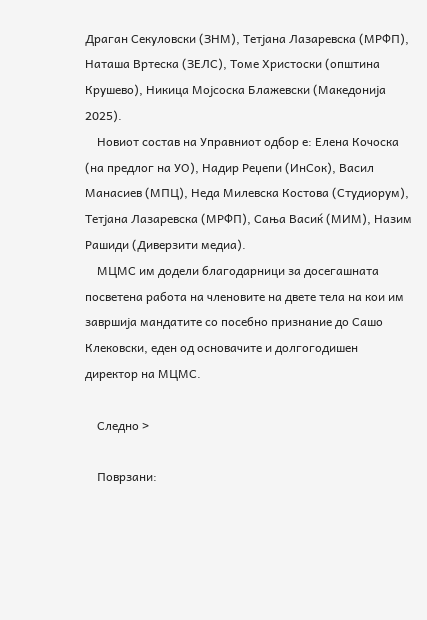Драган Секуловски (ЗНМ), Тетјана Лазаревска (МРФП), Наташа Вртеска (ЗЕЛС), Томе Христоски (општина Крушево), Никица Мојсоска Блажевски (Македонија 2025).
    Новиот состав на Управниот одбор е: Елена Кочоска (на предлог на УО), Надир Реџепи (ИнСок), Васил Манасиев (МПЦ), Неда Милевска Костова (Студиорум), Тетјана Лазаревска (МРФП), Сања Васиќ (МИМ), Назим Рашиди (Диверзити медиа).
    МЦМС им додели благодарници за досегашната посветена работа на членовите на двете тела на кои им завршија мандатите со посебно признание до Сашо Клековски, еден од основачите и долгогодишен директор на МЦМС.

    Следно >

    Поврзани: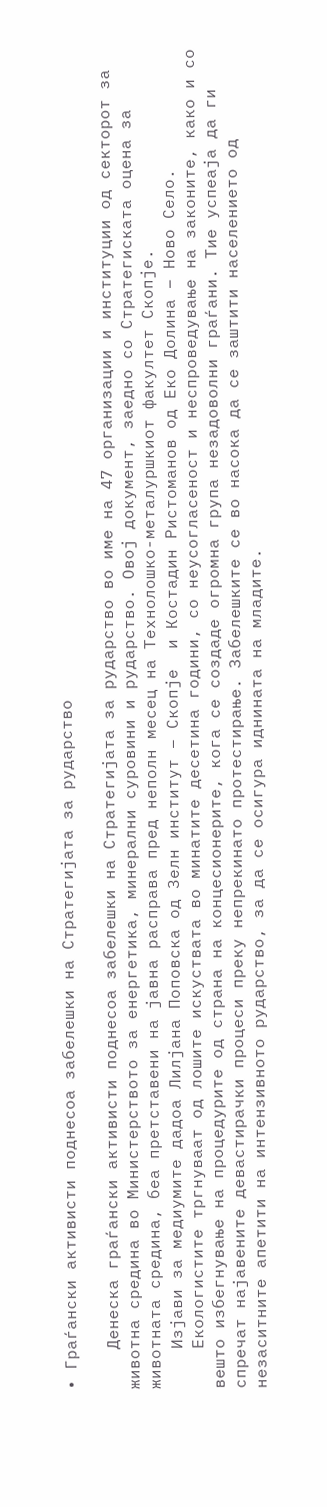• Граѓански активисти поднесоа забелешки на Стратегијата за рударство

    Денеска граѓански активисти поднесоа забелешки на Стратегијата за рударство во име на 47 организации и институции од секторот за животна средина во Министерството за енергетика, минерални суровини и рударство. Овој документ, заедно со Стратегиската оцена за животната средина, беа претставени на јавна расправа пред неполн месец на Технолошко-металуршкиот факултет Скопје.
    Изјави за медиумите дадоа Лилјана Поповска од Зелн институт – Скопје  и Костадин Ристоманов од Еко Долина – Ново Село.
    Екологистите тргнуваат од лошите искуствата во минатите десетина години, со неусогласеност и неспроведување на законите, како и со вешто избегнување на процедурите од страна на концесионерите, кога се создаде огромна група незадоволни граѓани. Тие успеаја да ги спречат најавените девастирачки процеси преку непрекинато протестирање. Забелешките се во насока да се заштити населението од незаситните апетити на интензивното рударство, за да се осигура иднината на младите.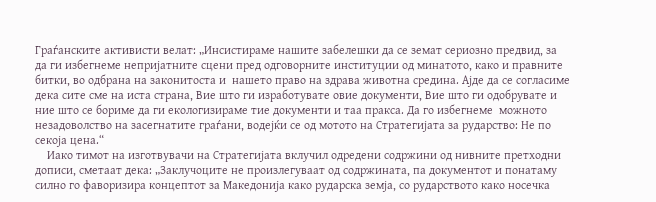Граѓанските активисти велат: „Инсистираме нашите забелешки да се земат сериозно предвид, за да ги избегнеме непријатните сцени пред одговорните институции од минатото, како и правните битки, во одбрана на законитоста и  нашето право на здрава животна средина. Ајде да се согласиме дека сите сме на иста страна, Вие што ги изработувате овие документи, Вие што ги одобрувате и ние што се бориме да ги екологизираме тие документи и таа пракса. Да го избегнеме  можното незадоволство на засегнатите граѓани, водејќи се од мотото на Стратегијата за рударство: Не по секоја цена.“
    Иако тимот на изготвувачи на Стратегијата вклучил одредени содржини од нивните претходни дописи, сметаат дека: „Заклучоците не произлегуваат од содржината, па документот и понатаму силно го фаворизира концептот за Македонија како рударска земја, со рударството како носечка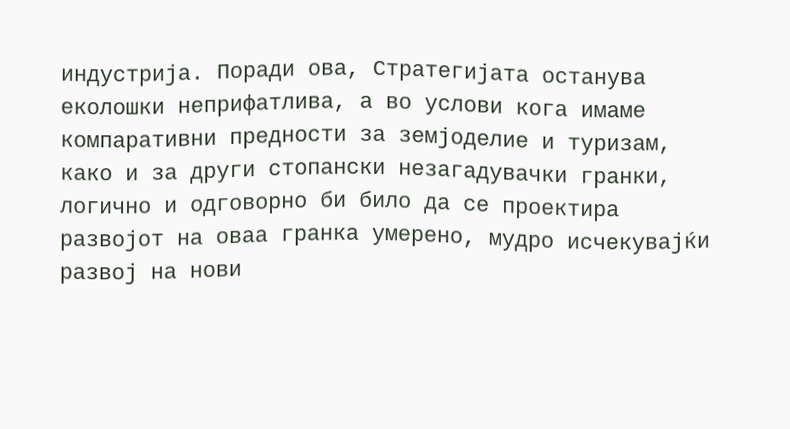индустрија. Поради ова, Стратегијата останува еколошки неприфатлива, а во услови кога имаме компаративни предности за земјоделие и туризам, како и за други стопански незагадувачки гранки, логично и одговорно би било да се проектира развојот на оваа гранка умерено, мудро исчекувајќи развој на нови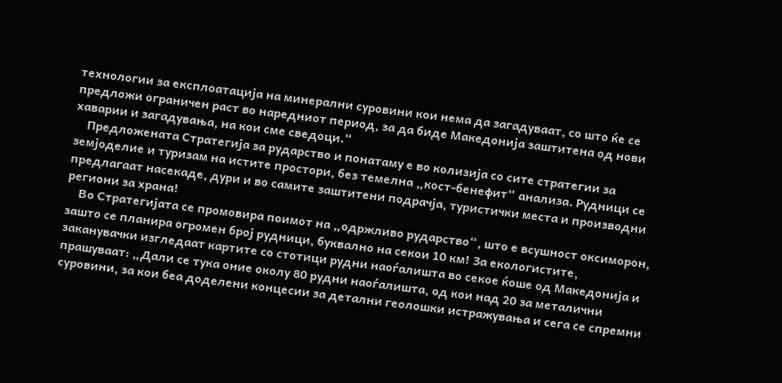технологии за експлоатација на минерални суровини кои нема да загадуваат, со што ќе се предложи ограничен раст во наредниот период, за да биде Македонија заштитена од нови хаварии и загадувања, на кои сме сведоци.“
    Предложената Стратегија за рударство и понатаму е во колизија со сите стратегии за земјоделие и туризам на истите простори, без темелна „кост-бенефит“ анализа. Рудници се предлагаат насекаде, дури и во самите заштитени подрачја, туристички места и производни региони за храна!
    Во Стратегијата се промовира поимот на „одржливо рударство“, што е всушност оксиморон, зашто се планира огромен број рудници, буквално на секои 10 км! За екологистите, заканувачки изгледаат картите со стотици рудни наоѓалишта во секое ќоше од Македонија и прашуваат: „Дали се тука оние околу 80 рудни наоѓалишта, од кои над 20 за металични суровини, за кои беа доделени концесии за детални геолошки истражувања и сега се спремни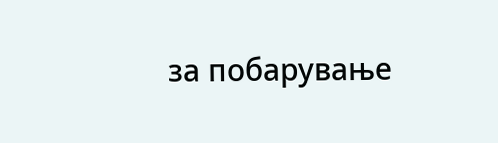за побарување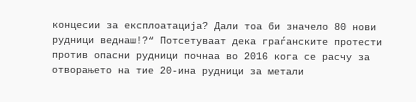концесии за експлоатација? Дали тоа би значело 80 нови рудници веднаш!?“ Потсетуваат дека граѓанските протести против опасни рудници почнаа во 2016 кога се расчу за отворањето на тие 20-ина рудници за метали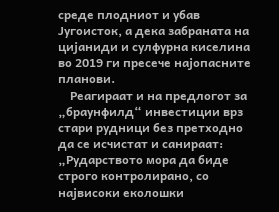среде плодниот и убав Југоисток, а дека забраната на цијаниди и сулфурна киселина во 2019 ги пресече најопасните планови.
    Реагираат и на предлогот за „браунфилд“ инвестиции врз стари рудници без претходно да се исчистат и санираат: „Рударството мора да биде строго контролирано, со највисоки еколошки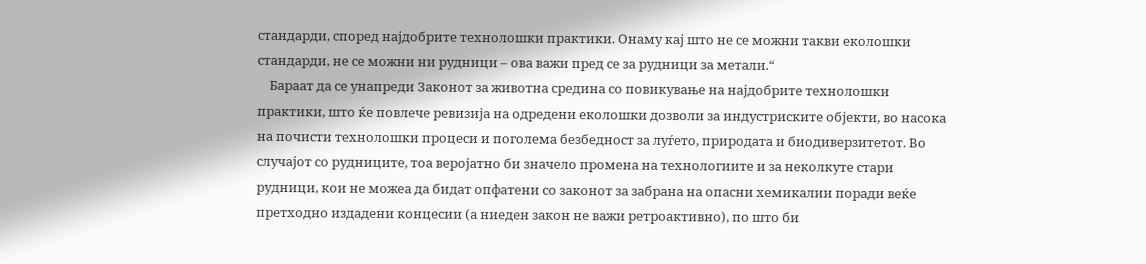стандарди, според најдобрите технолошки практики. Онаму кај што не се можни такви еколошки стандарди, не се можни ни рудници – ова важи пред се за рудници за метали.“
    Бараат да се унапреди Законот за животна средина со повикување на најдобрите технолошки практики, што ќе повлече ревизија на одредени еколошки дозволи за индустриските објекти, во насока на почисти технолошки процеси и поголема безбедност за луѓето, природата и биодиверзитетот. Во случајот со рудниците, тоа веројатно би значело промена на технологиите и за неколкуте стари рудници, кои не можеа да бидат опфатени со законот за забрана на опасни хемикалии поради веќе претходно издадени концесии (а ниеден закон не важи ретроактивно), по што би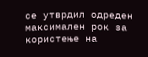се утврдил одреден максимален рок за користење на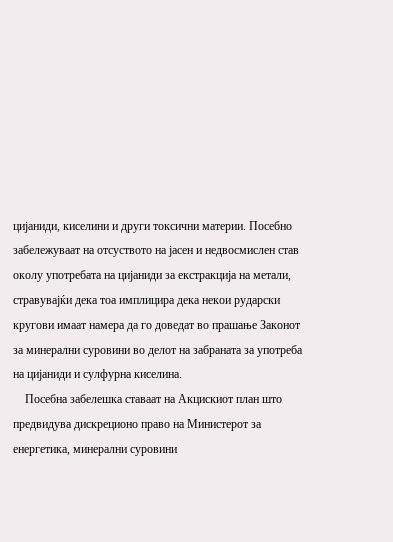цијаниди, киселини и други токсични материи. Посебно забележуваат на отсуството на јасен и недвосмислен став околу употребата на цијаниди за екстракција на метали, стравувајќи дека тоа имплицира дека некои рударски кругови имаат намера да го доведат во прашање Законот за минерални суровини во делот на забраната за употреба на цијаниди и сулфурна киселина.
    Посебна забелешка ставаат на Акцискиот план што предвидува дискреционо право на Министерот за енергетика, минерални суровини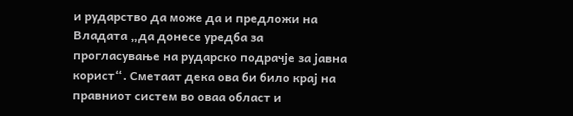и рударство да може да и предложи на Владата „да донесе уредба за прогласување на рударско подрачје за јавна корист“. Сметаат дека ова би било крај на правниот систем во оваа област и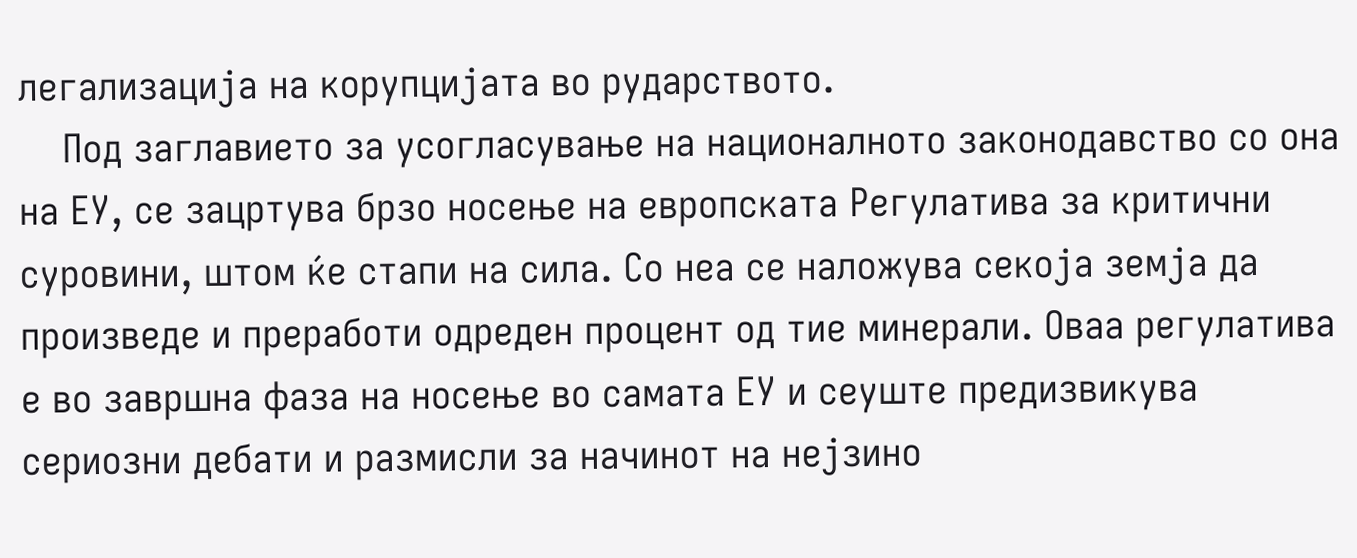легализација на корупцијата во рударството.
    Под заглавието за усогласување на националното законодавство со она на ЕУ, се зацртува брзо носење на европската Регулатива за критични суровини, штом ќе стапи на сила. Со неа се наложува секоја земја да произведе и преработи одреден процент од тие минерали. Оваа регулатива е во завршна фаза на носење во самата ЕУ и сеуште предизвикува сериозни дебати и размисли за начинот на нејзино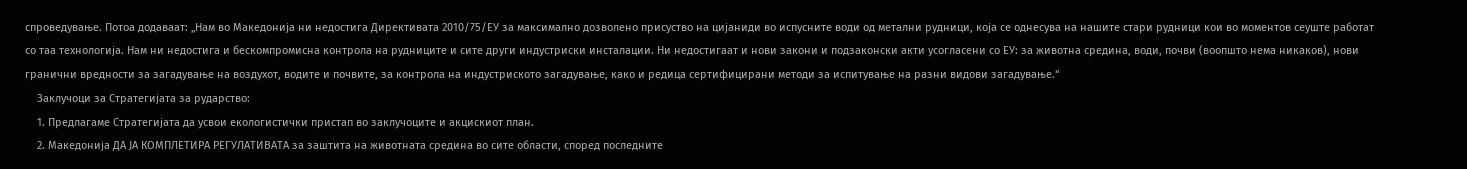спроведување. Потоа додаваат: „Нам во Македонија ни недостига Директивата 2010/75/ЕУ за максимално дозволено присуство на цијаниди во испусните води од метални рудници, која се однесува на нашите стари рудници кои во моментов сеуште работат со таа технологија. Нам ни недостига и бескомпромисна контрола на рудниците и сите други индустриски инсталации. Ни недостигаат и нови закони и подзаконски акти усогласени со ЕУ: за животна средина, води, почви (воопшто нема никаков), нови гранични вредности за загадување на воздухот, водите и почвите, за контрола на индустриското загадување, како и редица сертифицирани методи за испитување на разни видови загадување.“
    Заклучоци за Стратегијата за рударство:
    1. Предлагаме Стратегијата да усвои екологистички пристап во заклучоците и акцискиот план.
    2. Македонија ДА ЈА КОМПЛЕТИРА РЕГУЛАТИВАТА за заштита на животната средина во сите области, според последните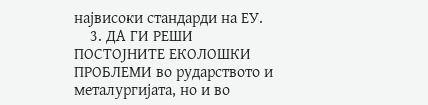највисоки стандарди на ЕУ.
    3. ДА ГИ РЕШИ ПОСТОЈНИТЕ ЕКОЛОШКИ ПРОБЛЕМИ во рударството и металургијата, но и во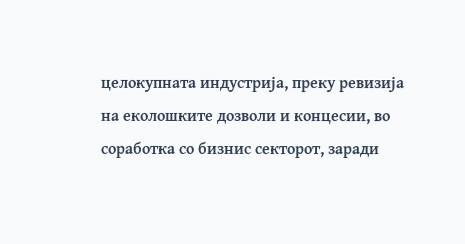целокупната индустрија, преку ревизија на еколошките дозволи и концесии, во соработка со бизнис секторот, заради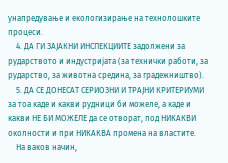унапредување и екологизирање на технолошките процеси.
    4. ДА ГИ ЗАЈАКНИ ИНСПЕКЦИИТЕ задолжени за рударството и индустријата (за технички работи, за рударство, за животна средина, за градежништво).
    5. ДА СЕ ДОНЕСАТ СЕРИОЗНИ И ТРАЈНИ КРИТЕРИУМИ за тоа каде и какви рудници би можеле, а каде и какви НЕ БИ МОЖЕЛЕ да се отворат, под НИКАКВИ околности и при НИКАКВА промена на властите.
    На ваков начин,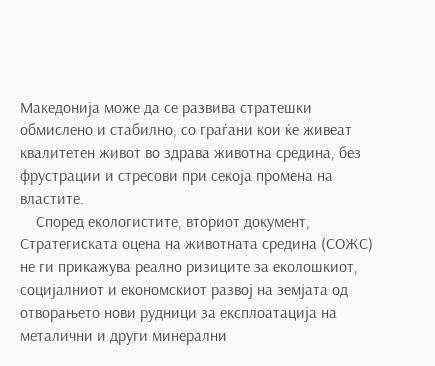Македонија може да се развива стратешки обмислено и стабилно, со граѓани кои ќе живеат квалитетен живот во здрава животна средина, без фрустрации и стресови при секоја промена на властите.
    Според екологистите, вториот документ, Стратегиската оцена на животната средина (СОЖС) не ги прикажува реално ризиците за еколошкиот, социјалниот и економскиот развој на земјата од отворањето нови рудници за експлоатација на металични и други минерални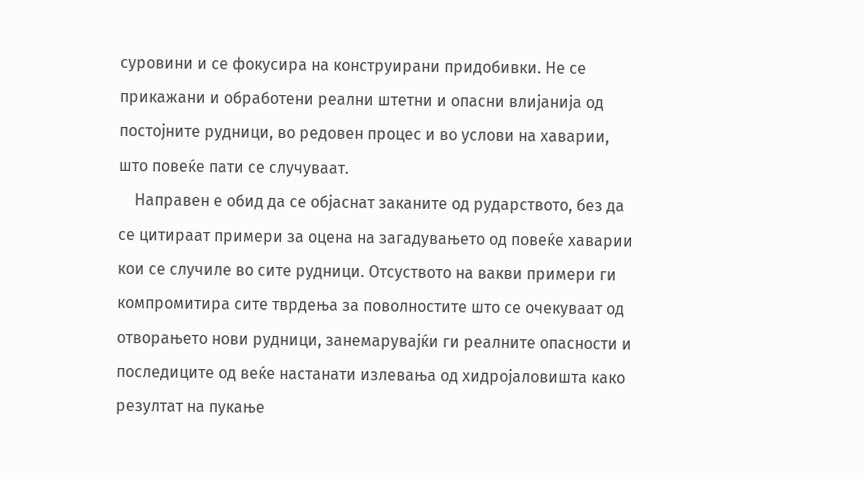суровини и се фокусира на конструирани придобивки. Не се прикажани и обработени реални штетни и опасни влијанија од постојните рудници, во редовен процес и во услови на хаварии, што повеќе пати се случуваат.
    Направен е обид да се објаснат заканите од рударството, без да се цитираат примери за оцена на загадувањето од повеќе хаварии кои се случиле во сите рудници. Отсуството на вакви примери ги компромитира сите тврдења за поволностите што се очекуваат од отворањето нови рудници, занемарувајќи ги реалните опасности и последиците од веќе настанати излевања од хидројаловишта како резултат на пукање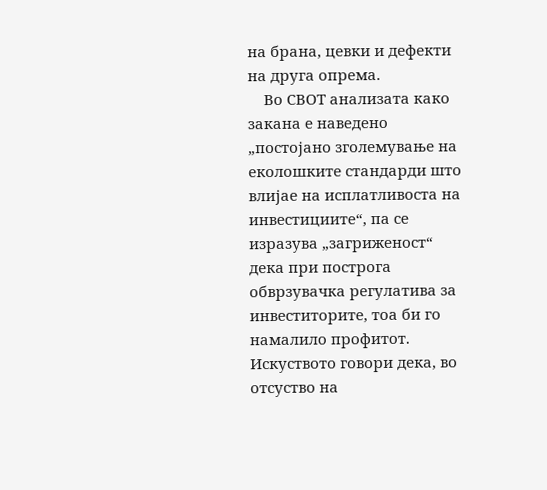на брана, цевки и дефекти на друга опрема.
    Во СВОТ анализата како закана е наведено „постојано зголемување на еколошките стандарди што влијае на исплатливоста на инвестициите“, па се изразува „загриженост“ дека при построга обврзувачка регулатива за инвеститорите, тоа би го намалило профитот. Искуството говори дека, во отсуство на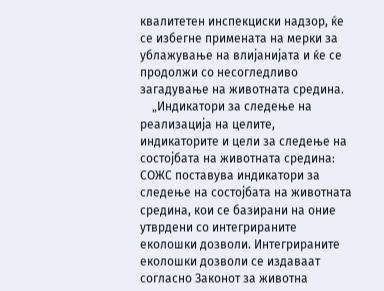квалитетен инспекциски надзор, ќе се избегне примената на мерки за ублажување на влијанијата и ќе се продолжи со несогледливо загадување на животната средина.
    „Индикатори за следење на реализација на целите, индикаторите и цели за следење на состојбата на животната средина: СОЖС поставува индикатори за следење на состојбата на животната средина, кои се базирани на оние утврдени со интегрираните еколошки дозволи. Интегрираните еколошки дозволи се издаваат согласно Законот за животна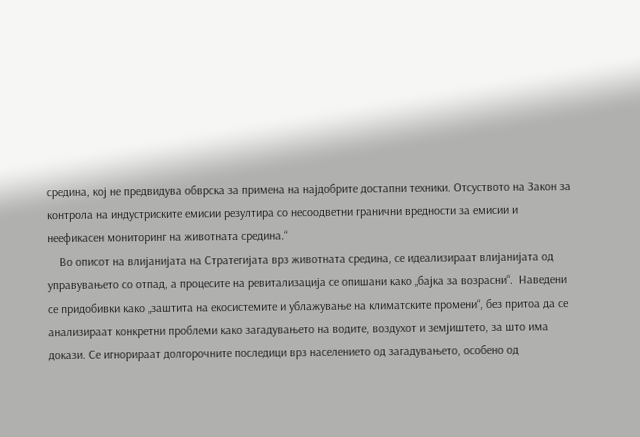средина, кој не предвидува обврска за примена на најдобрите достапни техники. Отсуството на Закон за контрола на индустриските емисии резултира со несоодветни гранични вредности за емисии и неефикасен мониторинг на животната средина.“
    Во описот на влијанијата на Стратегијата врз животната средина, се идеализираат влијанијата од управувањето со отпад, а процесите на ревитализација се опишани како „бајка за возрасни“.  Наведени се придобивки како „заштита на екосистемите и ублажување на климатските промени“, без притоа да се анализираат конкретни проблеми како загадувањето на водите, воздухот и земјиштето, за што има докази. Се игнорираат долгорочните последици врз населението од загадувањето, особено од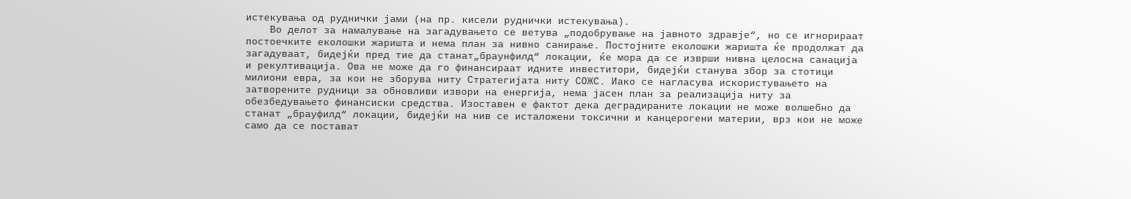истекувања од руднички јами (на пр. кисели руднички истекувања).
    Во делот за намалување на загадувањето се ветува „подобрување на јавното здравје“, но се игнорираат постоечките еколошки жаришта и нема план за нивно санирање. Постојните еколошки жаришта ќе продолжат да загадуваат, бидејќи пред тие да станат„браунфилд“ локации, ќе мора да се изврши нивна целосна санација и рекултивација. Ова не може да го финансираат идните инвеститори, бидејќи станува збор за стотици милиони евра, за кои не зборува ниту Стратегијата ниту СОЖС. Иако се нагласува искористувањето на затворените рудници за обновливи извори на енергија, нема јасен план за реализација ниту за обезбедувањето финансиски средства. Изоставен е фактот дека деградираните локации не може волшебно да станат „брауфилд“ локации, бидејќи на нив се исталожени токсични и канцерогени материи, врз кои не може само да се постават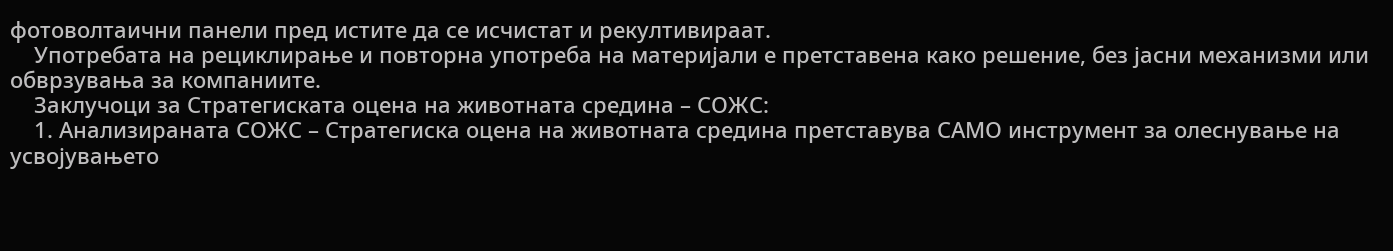фотоволтаични панели пред истите да се исчистат и рекултивираат.
    Употребата на рециклирање и повторна употреба на материјали е претставена како решение, без јасни механизми или обврзувања за компаниите.
    Заклучоци за Стратегиската оцена на животната средина – СОЖС:
    1. Анализираната СОЖС – Стратегиска оцена на животната средина претставува САМО инструмент за олеснување на усвојувањето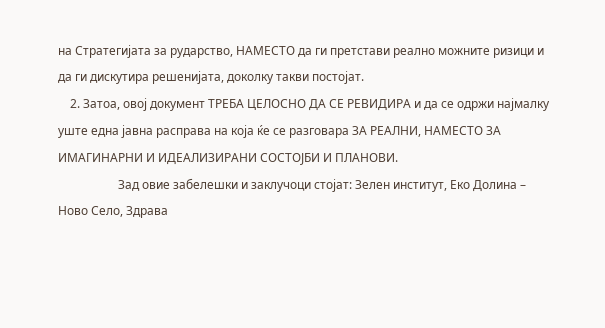на Стратегијата за рударство, НАМЕСТО да ги претстави реално можните ризици и да ги дискутира решенијата, доколку такви постојат.
    2. Затоа, овој документ ТРЕБА ЦЕЛОСНО ДА СЕ РЕВИДИРА и да се одржи најмалку уште една јавна расправа на која ќе се разговара ЗА РЕАЛНИ, НАМЕСТО ЗА ИМАГИНАРНИ И ИДЕАЛИЗИРАНИ СОСТОЈБИ И ПЛАНОВИ.
                    Зад овие забелешки и заклучоци стојат: Зелен институт, Еко Долина – Ново Село, Здрава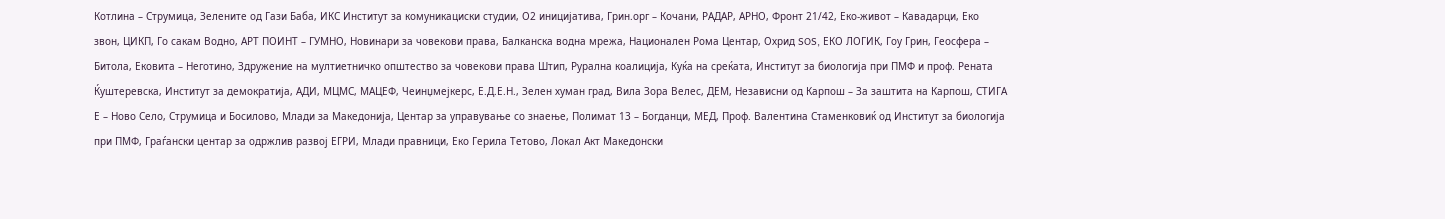Котлина – Струмица, Зелените од Гази Баба, ИКС Институт за комуникациски студии, О2 иницијатива, Грин.орг – Кочани, РАДАР, АРНО, Фронт 21/42, Еко-живот – Кавадарци, Еко звон, ЦИКП, Го сакам Водно, АРТ ПОИНТ – ГУМНО, Новинари за човекови права, Балканска водна мрежа, Национален Рома Центар, Охрид SOS, ЕКО ЛОГИК, Гоу Грин, Геосфера – Битола, Ековита – Неготино, Здружение на мултиетничко општество за човекови права Штип, Рурална коалиција, Куќа на среќата, Институт за биологија при ПМФ и проф. Рената Ќуштеревска, Институт за демократија, АДИ, МЦМС, МАЦЕФ, Чеинџмејкерс, Е.Д.Е.Н., Зелен хуман град, Вила Зора Велес, ДЕМ, Независни од Карпош – За заштита на Карпош, СТИГА Е – Ново Село, Струмица и Босилово, Млади за Македонија, Центар за управување со знаење, Полимат 13 – Богданци, МЕД, Проф. Валентина Стаменковиќ од Институт за биологија при ПМФ, Граѓански центар за одржлив развој ЕГРИ, Млади правници, Еко Герила Тетово, Локал Акт Македонски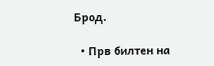Брод.

  • Прв билтен на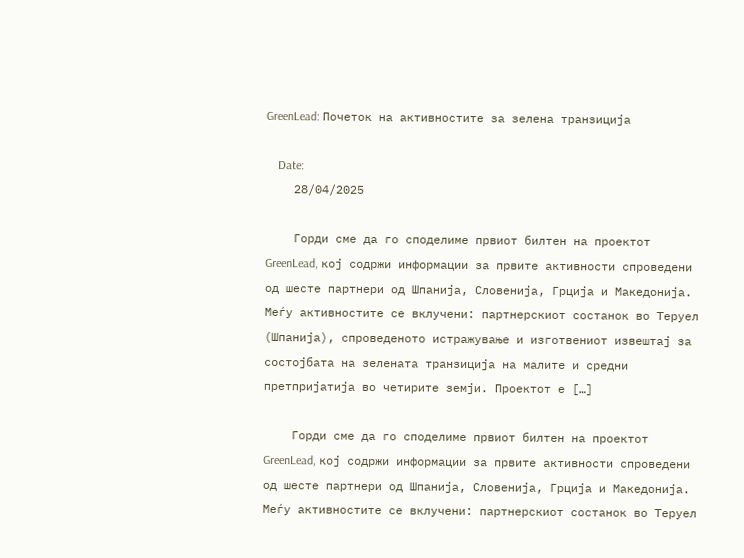GreenLead: Почеток на активностите за зелена транзиција

    Date:
    28/04/2025

    Горди сме да го споделиме првиот билтен на проектот GreenLead, кој содржи информации за првите активности спроведени од шесте партнери од Шпанија, Словенија, Грција и Македонија. Меѓу активностите се вклучени: партнерскиот состанок во Теруел (Шпанија), спроведеното истражување и изготвениот извештај за состојбата на зелената транзиција на малите и средни претпријатија во четирите земји. Проектот е […]

    Горди сме да го споделиме првиот билтен на проектот GreenLead, кој содржи информации за првите активности спроведени од шесте партнери од Шпанија, Словенија, Грција и Македонија. Меѓу активностите се вклучени: партнерскиот состанок во Теруел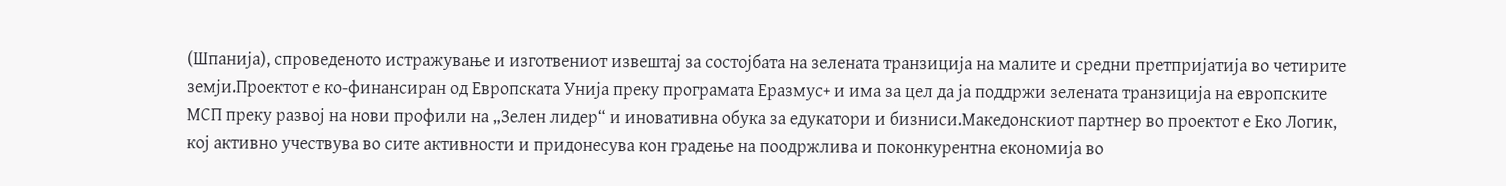(Шпанија), спроведеното истражување и изготвениот извештај за состојбата на зелената транзиција на малите и средни претпријатија во четирите земји.Проектот е ко-финансиран од Европската Унија преку програмата Еразмус+ и има за цел да ја поддржи зелената транзиција на европските МСП преку развој на нови профили на „Зелен лидер“ и иновативна обука за едукатори и бизниси.Македонскиот партнер во проектот е Еко Логик, кој активно учествува во сите активности и придонесува кон градење на поодржлива и поконкурентна економија во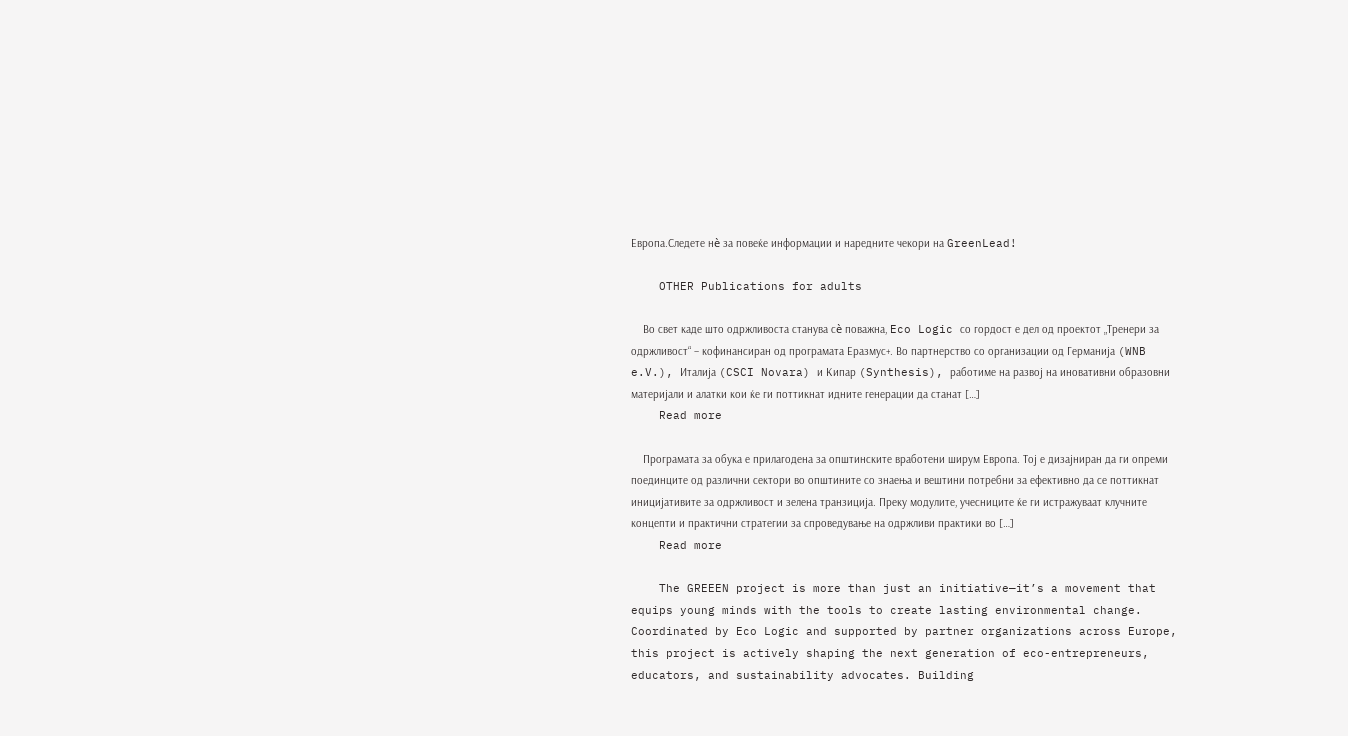Европа.Следете нè за повеќе информации и наредните чекори на GreenLead!

    OTHER Publications for adults

    Во свет каде што одржливоста станува сè поважна, Eco Logic со гордост е дел од проектот „Тренери за одржливост“ – кофинансиран од програмата Еразмус+. Во партнерство со организации од Германија (WNB e.V.), Италија (CSCI Novara) и Кипар (Synthesis), работиме на развој на иновативни образовни материјали и алатки кои ќе ги поттикнат идните генерации да станат […]
    Read more

    Програмата за обука е прилагодена за општинските вработени ширум Европа. Тој е дизајниран да ги опреми поединците од различни сектори во општините со знаења и вештини потребни за ефективно да се поттикнат иницијативите за одржливост и зелена транзиција. Преку модулите, учесниците ќе ги истражуваат клучните концепти и практични стратегии за спроведување на одржливи практики во […]
    Read more

    The GREEEN project is more than just an initiative—it’s a movement that equips young minds with the tools to create lasting environmental change. Coordinated by Eco Logic and supported by partner organizations across Europe, this project is actively shaping the next generation of eco-entrepreneurs, educators, and sustainability advocates. Building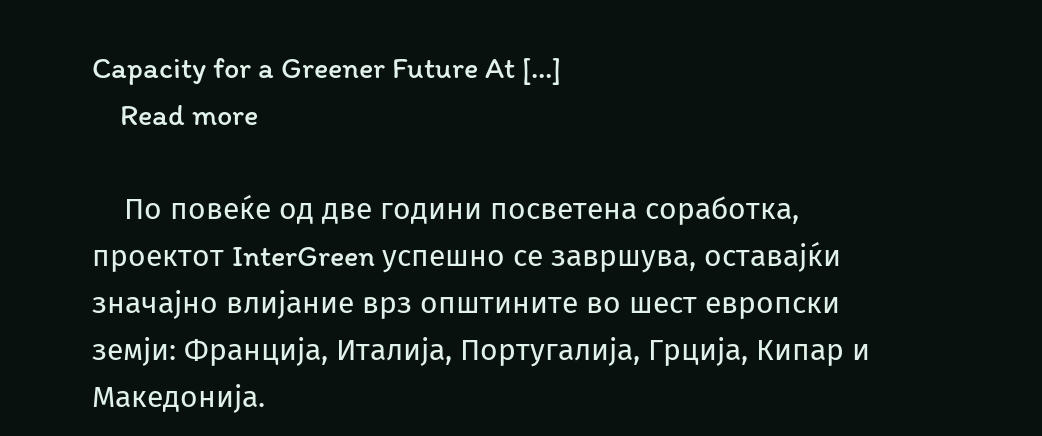Capacity for a Greener Future At […]
    Read more

    По повеќе од две години посветена соработка, проектот InterGreen успешно се завршува, оставајќи значајно влијание врз општините во шест европски земји: Франција, Италија, Португалија, Грција, Кипар и Македонија.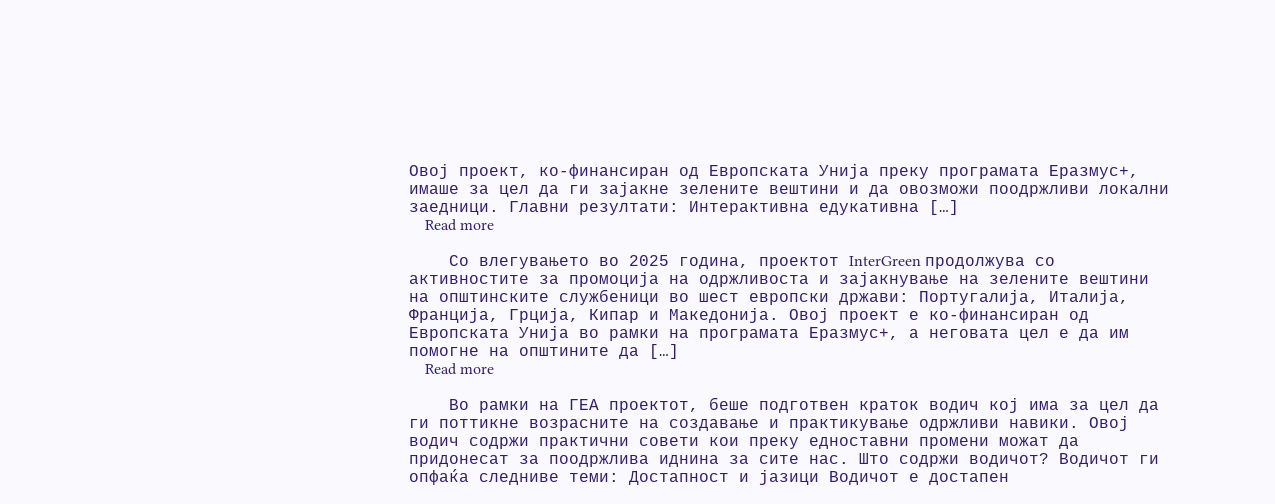Овој проект, ко-финансиран од Европската Унија преку програмата Еразмус+, имаше за цел да ги зајакне зелените вештини и да овозможи поодржливи локални заедници. Главни резултати: Интерактивна едукативна […]
    Read more

    Со влегувањето во 2025 година, проектот InterGreen продолжува со активностите за промоција на одржливоста и зајакнување на зелените вештини на општинските службеници во шест европски држави: Португалија, Италија, Франција, Грција, Кипар и Македонија. Овој проект е ко-финансиран од Европската Унија во рамки на програмата Еразмус+, а неговата цел е да им помогне на општините да […]
    Read more

    Во рамки на ГЕА проектот, беше подготвен краток водич кој има за цел да ги поттикне возрасните на создавање и практикување одржливи навики. Овој водич содржи практични совети кои преку едноставни промени можат да придонесат за поодржлива иднина за сите нас. Што содржи водичот? Водичот ги опфаќа следниве теми: Достапност и јазици Водичот е достапен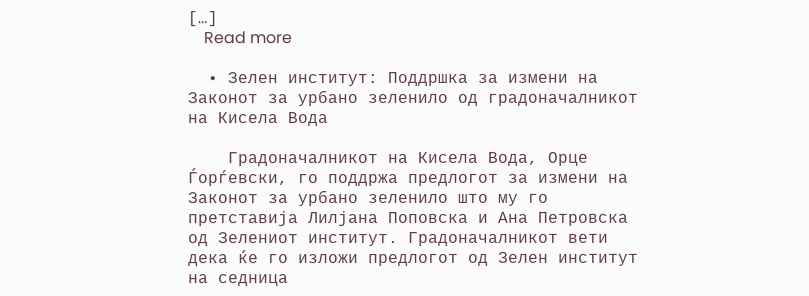[…]
    Read more

  • Зелен институт: Поддршка за измени на Законот за урбано зеленило од градоначалникот на Кисела Вода

    Градоначалникот на Кисела Вода, Орце Ѓорѓевски, го поддржа предлогот за измени на Законот за урбано зеленило што му го претставија Лилјана Поповска и Ана Петровска од Зелениот институт. Градоначалникот вети дека ќе го изложи предлогот од Зелен институт на седница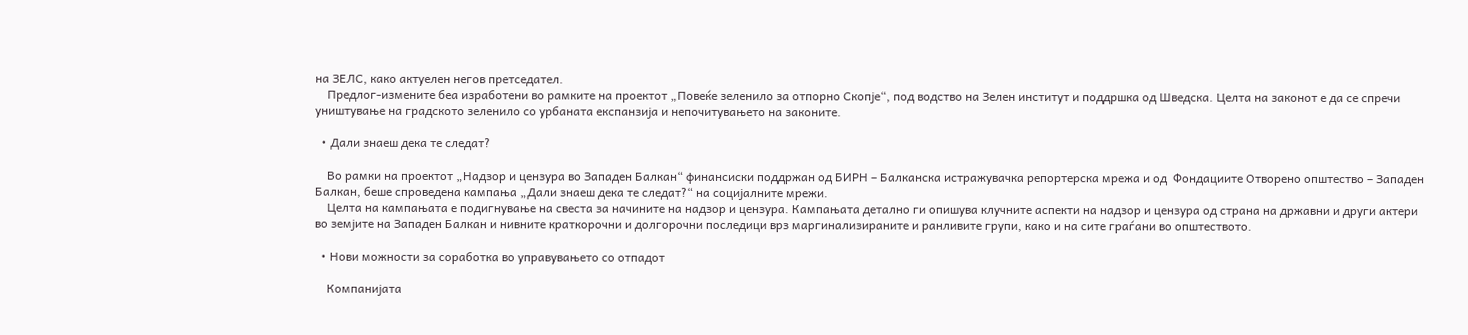на ЗЕЛС, како актуелен негов претседател.
    Предлог-измените беа изработени во рамките на проектот „Повеќе зеленило за отпорно Скопје“, под водство на Зелен институт и поддршка од Шведска. Целта на законот е да се спречи уништување на градското зеленило со урбаната експанзија и непочитувањето на законите.

  • Дали знаеш дека те следат?

    Во рамки на проектот „Надзор и цензура во Западен Балкан“ финансиски поддржан од БИРН – Балканска истражувачка репортерска мрежа и од  Фондациите Отворено општество – Западен Балкан, беше спроведена кампања „Дали знаеш дека те следат?“ на социјалните мрежи.
    Целта на кампањата е подигнување на свеста за начините на надзор и цензура. Кампањата детално ги опишува клучните аспекти на надзор и цензура од страна на државни и други актери во земјите на Западен Балкан и нивните краткорочни и долгорочни последици врз маргинализираните и ранливите групи, како и на сите граѓани во општеството.

  • Нови можности за соработка во управувањето со отпадот

    Компанијата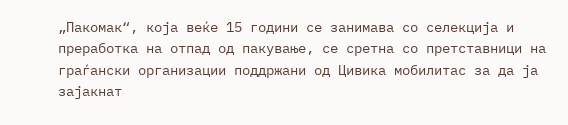„Пакомак“, која веќе 15 години се занимава со селекција и преработка на отпад од пакување, се сретна со претставници на граѓански организации поддржани од Цивика мобилитас за да ја зајакнат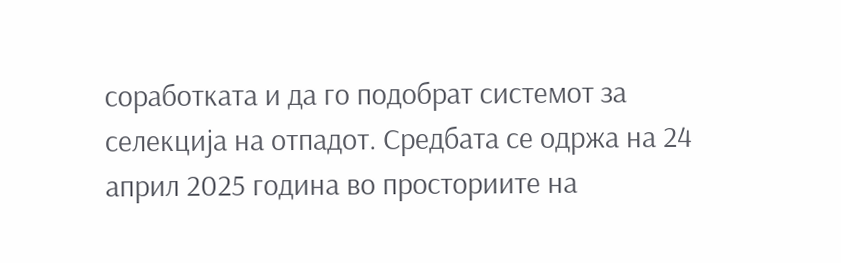соработката и да го подобрат системот за селекција на отпадот. Средбата се одржа на 24 април 2025 година во просториите на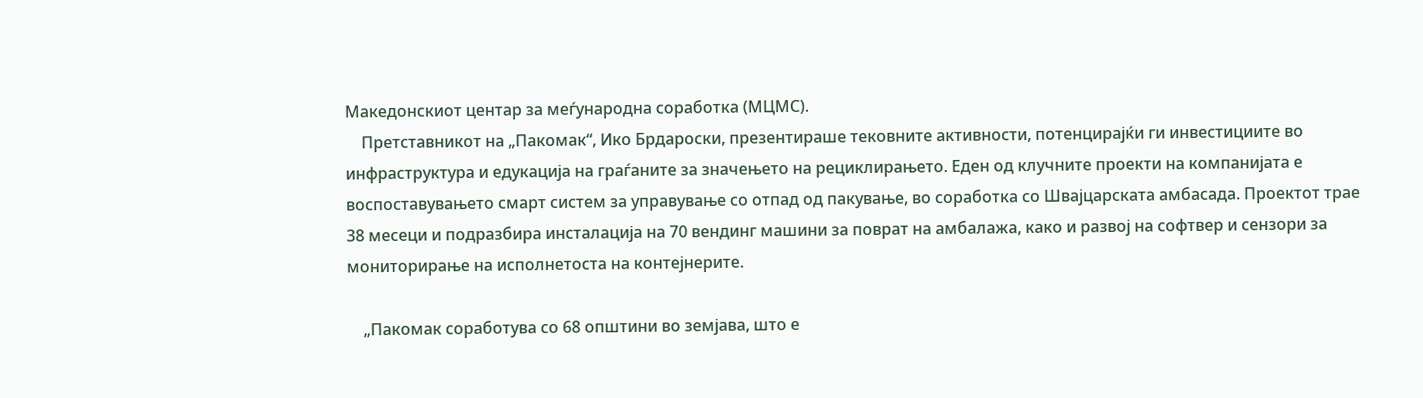Македонскиот центар за меѓународна соработка (МЦМС).
    Претставникот на „Пакомак“, Ико Брдароски, презентираше тековните активности, потенцирајќи ги инвестициите во инфраструктура и едукација на граѓаните за значењето на рециклирањето. Еден од клучните проекти на компанијата е воспоставувањето смарт систем за управување со отпад од пакување, во соработка со Швајцарската амбасада. Проектот трае 38 месеци и подразбира инсталација на 70 вендинг машини за поврат на амбалажа, како и развој на софтвер и сензори за мониторирање на исполнетоста на контејнерите.

    „Пакомак соработува со 68 општини во земјава, што е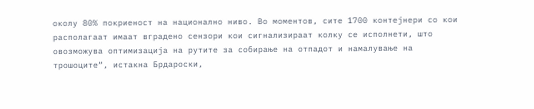околу 80% покриеност на национално ниво. Во моментов, сите 1700 контејнери со кои располагаат имаат вградено сензори кои сигнализираат колку се исполнети, што овозможува оптимизација на рутите за собирање на отпадот и намалување на трошоците“, истакна Брдароски,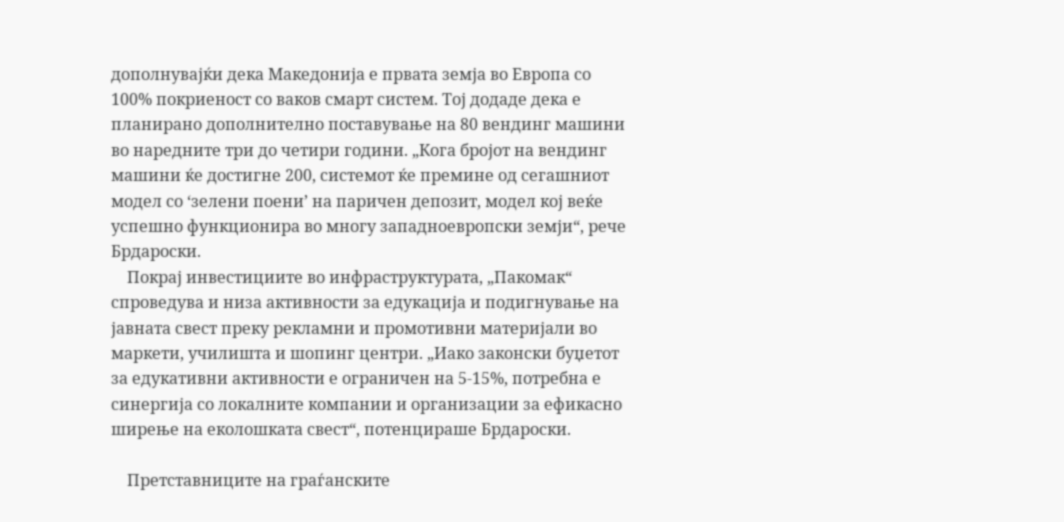дополнувајќи дека Македонија е првата земја во Европа со 100% покриеност со ваков смарт систем. Тој додаде дека е планирано дополнително поставување на 80 вендинг машини во наредните три до четири години. „Кога бројот на вендинг машини ќе достигне 200, системот ќе премине од сегашниот модел со ‘зелени поени’ на паричен депозит, модел кој веќе успешно функционира во многу западноевропски земји“, рече Брдароски.
    Покрај инвестициите во инфраструктурата, „Пакомак“ спроведува и низа активности за едукација и подигнување на јавната свест преку рекламни и промотивни материјали во маркети, училишта и шопинг центри. „Иако законски буџетот за едукативни активности е ограничен на 5-15%, потребна е синергија со локалните компании и организации за ефикасно ширење на еколошката свест“, потенцираше Брдароски.

    Претставниците на граѓанските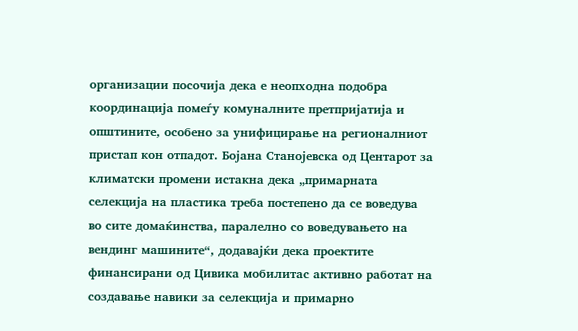организации посочија дека е неопходна подобра координација помеѓу комуналните претпријатија и општините, особено за унифицирање на регионалниот пристап кон отпадот. Бојана Станојевска од Центарот за климатски промени истакна дека „примарната селекција на пластика треба постепено да се воведува во сите домаќинства, паралелно со воведувањето на вендинг машините“, додавајќи дека проектите финансирани од Цивика мобилитас активно работат на создавање навики за селекција и примарно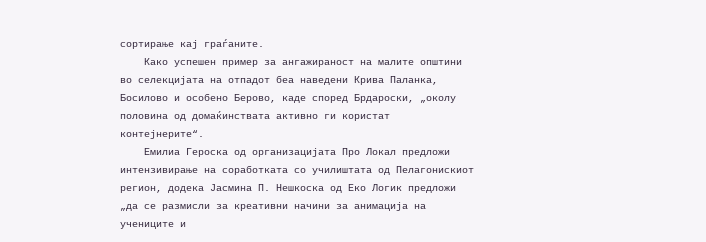сортирање кај граѓаните.
    Како успешен пример за ангажираност на малите општини во селекцијата на отпадот беа наведени Крива Паланка, Босилово и особено Берово, каде според Брдароски, „околу половина од домаќинствата активно ги користат контејнерите“.
    Емилиа Героска од организацијата Про Локал предложи интензивирање на соработката со училиштата од Пелагонискиот регион, додека Јасмина П. Нешкоска од Еко Логик предложи „да се размисли за креативни начини за анимација на учениците и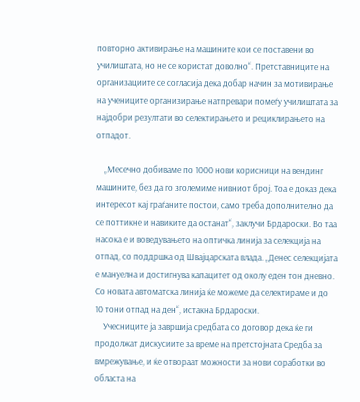повторно активирање на машините кои се поставени во училиштата, но не се користат доволно“. Претставниците на организациите се согласија дека добар начин за мотивирање на учениците организирање натпревари помеѓу училиштата за најдобри резултати во селектирањето и рециклирањето на отпадот.

    „Месечно добиваме по 1000 нови корисници на вендинг машините, без да го зголемиме нивниот број. Тоа е доказ дека интересот кај граѓаните постои, само треба дополнително да се поттикне и навиките да останат“, заклучи Брдароски. Во таа насока е и воведувањето на оптичка линија за селекција на отпад, со поддршка од Швајцарската влада. „Денес селекцијата е мануелна и достигнува капацитет од околу еден тон дневно. Со новата автоматска линија ќе можеме да селектираме и до 10 тони отпад на ден“, истакна Брдароски.
    Учесниците ја завршија средбата со договор дека ќе ги продолжат дискусиите за време на претстојната Средба за вмрежување, и ќе отвораат можности за нови соработки во областа на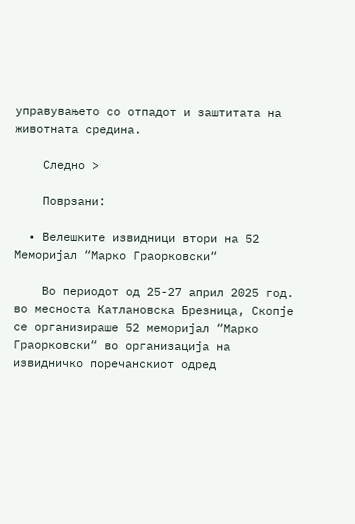управувањето со отпадот и заштитата на животната средина.

    Следно >

    Поврзани:

  • Велешките извидници втори на 52 Меморијал “Марко Граорковски“

    Во периодот од 25-27 април 2025 год. во месноста Катлановска Брезница, Скопје се организираше 52 меморијал “Марко Граорковски“ во организација на извидничко поречанскиот одред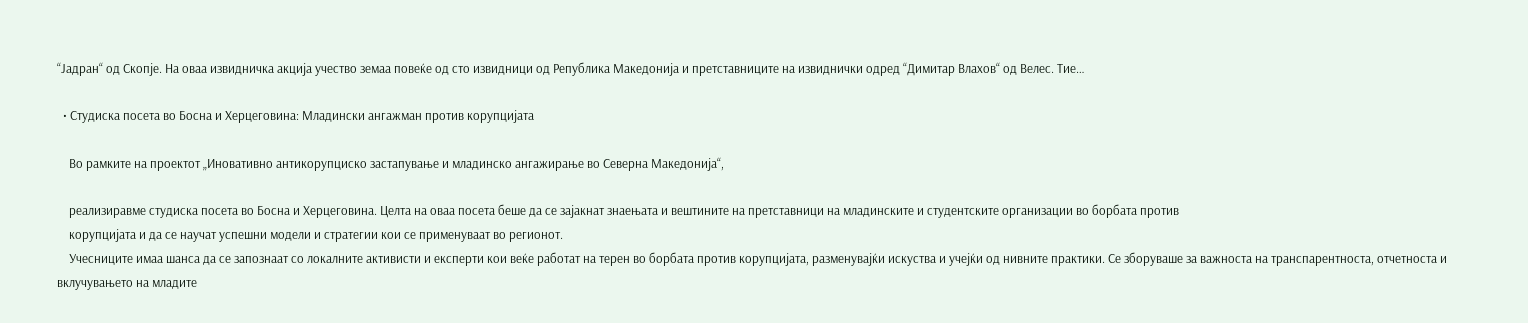“Јадран“ од Скопје. На оваа извидничка акција учество земаа повеќе од сто извидници од Република Македонија и претставниците на извиднички одред “Димитар Влахов“ од Велес. Тие…

  • Студиска посета во Босна и Херцеговина: Младински ангажман против корупцијата

    Во рамките на проектот „Иновативно антикорупциско застапување и младинско ангажирање во Северна Македонија“,

    реализиравме студиска посета во Босна и Херцеговина. Целта на оваа посета беше да се зајакнат знаењата и вештините на претставници на младинските и студентските организации во борбата против
    корупцијата и да се научат успешни модели и стратегии кои се применуваат во регионот.
    Учесниците имаа шанса да се запознаат со локалните активисти и експерти кои веќе работат на терен во борбата против корупцијата, разменувајќи искуства и учејќи од нивните практики. Се зборуваше за важноста на транспарентноста, отчетноста и вклучувањето на младите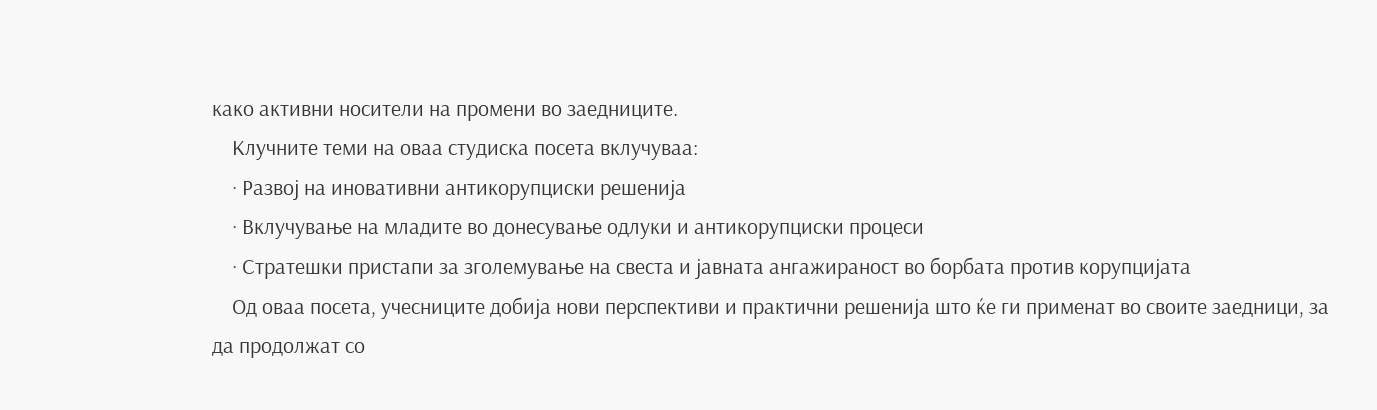како активни носители на промени во заедниците.
    Клучните теми на оваа студиска посета вклучуваа:
    · Развој на иновативни антикорупциски решенија
    · Вклучување на младите во донесување одлуки и антикорупциски процеси
    · Стратешки пристапи за зголемување на свеста и јавната ангажираност во борбата против корупцијата
    Од оваа посета, учесниците добија нови перспективи и практични решенија што ќе ги применат во своите заедници, за да продолжат со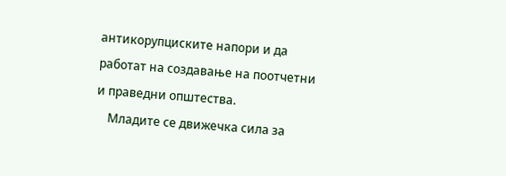антикорупциските напори и да работат на создавање на поотчетни и праведни општества.
    Младите се движечка сила за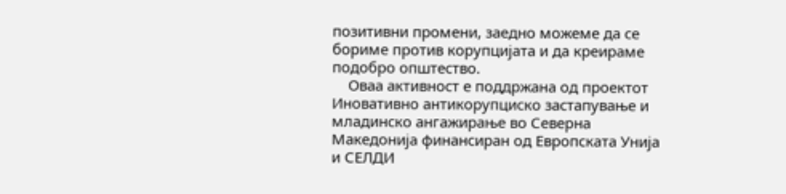позитивни промени, заедно можеме да се бориме против корупцијата и да креираме подобро општество.
    Оваа активност е поддржана од проектот Иновативно антикорупциско застапување и младинско ангажирање во Северна Македонија финансиран од Европската Унија и СЕЛДИ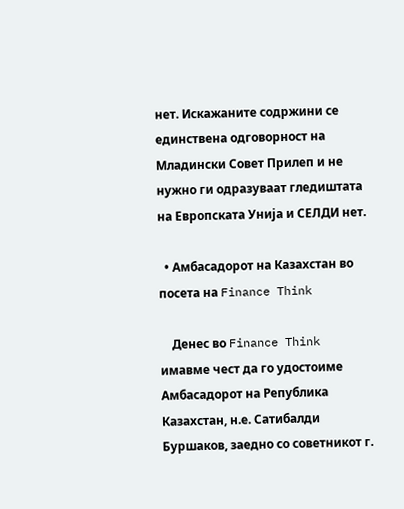нет. Искажаните содржини се единствена одговорност на Младински Совет Прилеп и не нужно ги одразуваат гледиштата на Европската Унија и СЕЛДИ нет.

  • Амбасадорот на Казахстан во посета на Finance Think

    Денес во Finance Think имавме чест да го удостоиме Амбасадорот на Република Казахстан, н.е. Сатибалди Буршаков, заедно со советникот г.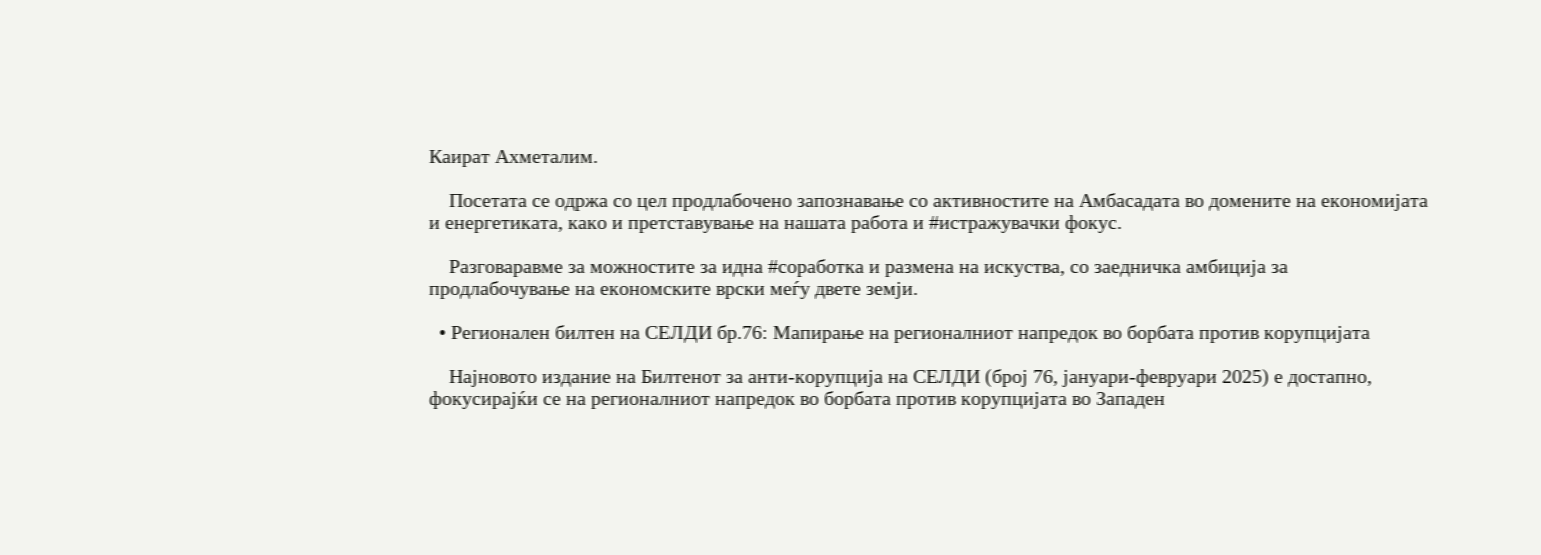Каират Ахметалим.

    Посетата се одржа со цел продлабочено запознавање со активностите на Амбасадата во домените на економијата и енергетиката, како и претставување на нашата работа и #истражувачки фокус.

    Разговаравме за можностите за идна #соработка и размена на искуства, со заедничка амбиција за продлабочување на економските врски меѓу двете земји.

  • Регионален билтен на СЕЛДИ бр.76: Мапирање на регионалниот напредок во борбата против корупцијата

    Најновото издание на Билтенот за анти-корупција на СЕЛДИ (број 76, јануари-февруари 2025) е достапно, фокусирајќи се на регионалниот напредок во борбата против корупцијата во Западен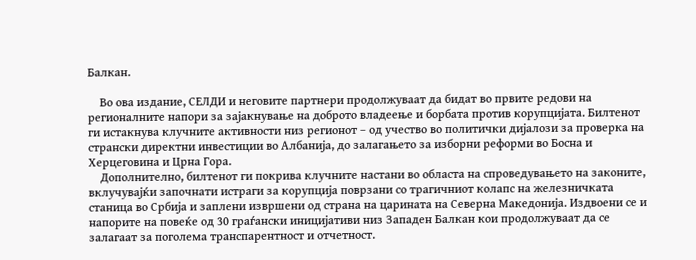Балкан.

    Во ова издание, СЕЛДИ и неговите партнери продолжуваат да бидат во првите редови на регионалните напори за зајакнување на доброто владеење и борбата против корупцијата. Билтенот ги истакнува клучните активности низ регионот – од учество во политички дијалози за проверка на странски директни инвестиции во Албанија, до залагањето за изборни реформи во Босна и Херцеговина и Црна Гора.
    Дополнително, билтенот ги покрива клучните настани во областа на спроведувањето на законите, вклучувајќи започнати истраги за корупција поврзани со трагичниот колапс на железничката станица во Србија и заплени извршени од страна на царината на Северна Македонија. Издвоени се и напорите на повеќе од 30 граѓански иницијативи низ Западен Балкан кои продолжуваат да се залагаат за поголема транспарентност и отчетност.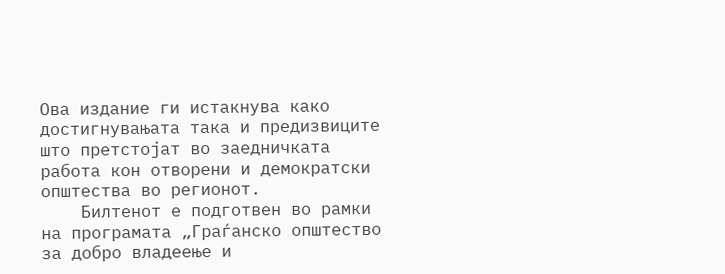Ова издание ги истакнува како достигнувањата така и предизвиците што претстојат во заедничката работа кон отворени и демократски општества во регионот.
    Билтенот е подготвен во рамки на програмата „Граѓанско општество за добро владеење и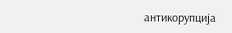антикорупција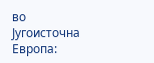во Југоисточна Европа: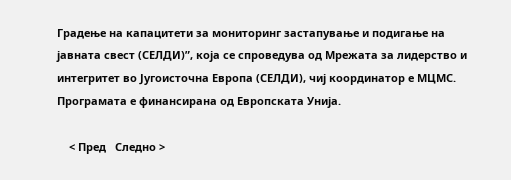Градење на капацитети за мониторинг застапување и подигање на јавната свест (СЕЛДИ)”, која се спроведува од Mрежата за лидерство и интегритет во Југоисточна Европа (СЕЛДИ), чиј координатор е МЦМС. Програмата е финансирана од Европската Унија.

    < Пред   Следно >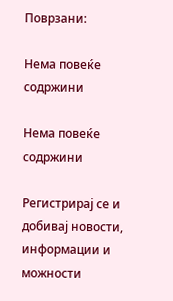Поврзани:

Нема повеќе содржини

Нема повеќе содржини

Регистрирај се и добивај новости, информации и можности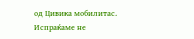од Цивика мобилитас. Испраќаме не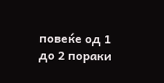повеќе од 1 до 2 пораки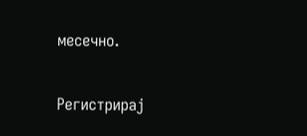месечно.

Регистрирај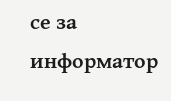се за информатор